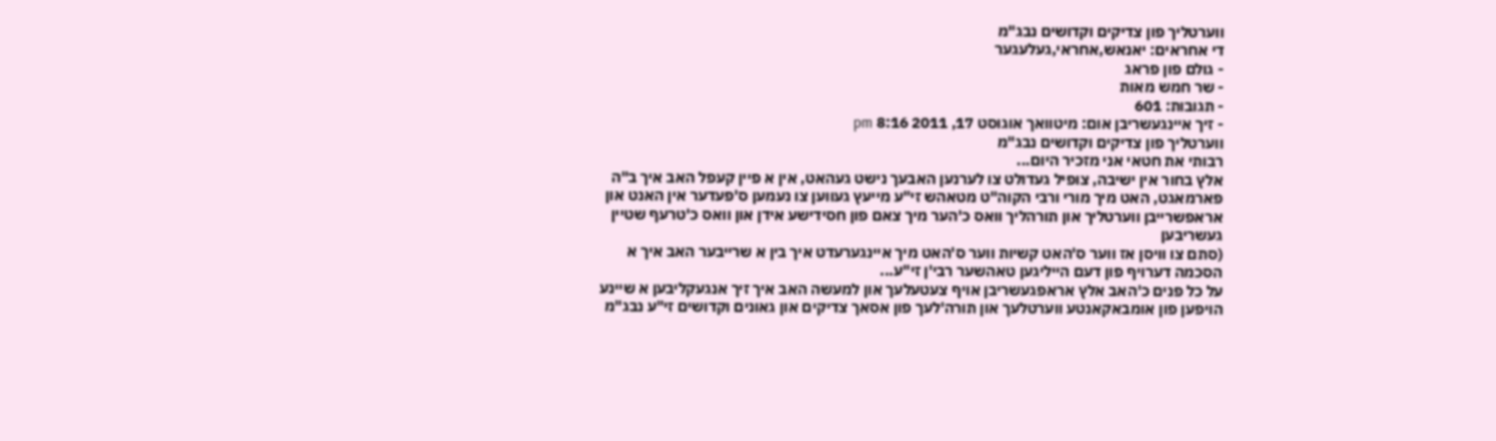ווערטליך פון צדיקים וקדושים נבג"מ
די אחראים: יאנאש,אחראי,געלעגער
- גולם פון פראג
- שר חמש מאות
- תגובות: 601
- זיך איינגעשריבן אום: מיטוואך אוגוסט 17, 2011 8:16 pm
ווערטליך פון צדיקים וקדושים נבג"מ
רבותי את חטאי אני מזכיר היום...
אלץ בחור אין ישיבה, צופיל געדולט צו לערנען האבעך נישט געהאט, אין א פיין קעפל האב איך ב"ה פארמאגט, האט מיך מורי ורבי הקוה"ט מטאהש זי"ע מייעץ געווען צו נעמען ס'פעדער אין האנט און אראפשרייבן ווערטליך און תורהליך וואס כ'הער מיך צאם פון חסידישע אידן און וואס כ'טרעף שטיין געשריבען
(סתם צו וויסן אז ווער ס'האט קשיות ווער ס'האט מיך איינגערעדט איך בין א שרייבער האב איך א הסכמה דערויף פון דעם הייליגען טאהשער רבי'ן זי"ע...
על כל פנים כ'האב אלץ אראפגעשריבן אויף צעטעלעך און למעשה האב איך זיך אנגעקליבען א שיינע הויפען פון אומבאקאנטע ווערטלעך און תורה'לעך פון אסאך צדיקים און גאונים וקדושים זי"ע נבג"מ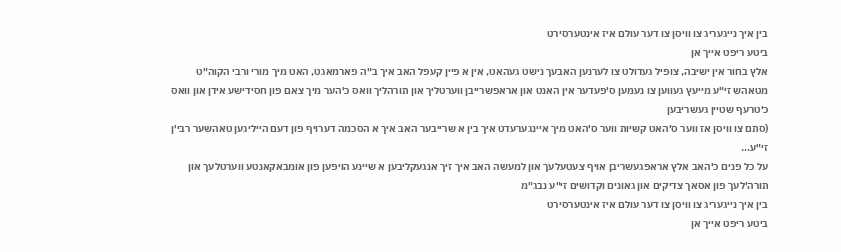בין איך נייגעריג צו וויסן צו דער עולם איז אינטערסירט
ביטע ריפט אייך אן
אלץ בחור אין ישיבה, צופיל געדולט צו לערנען האבעך נישט געהאט, אין א פיין קעפל האב איך ב"ה פארמאגט, האט מיך מורי ורבי הקוה"ט מטאהש זי"ע מייעץ געווען צו נעמען ס'פעדער אין האנט און אראפשרייבן ווערטליך און תורהליך וואס כ'הער מיך צאם פון חסידישע אידן און וואס כ'טרעף שטיין געשריבען
(סתם צו וויסן אז ווער ס'האט קשיות ווער ס'האט מיך איינגערעדט איך בין א שרייבער האב איך א הסכמה דערויף פון דעם הייליגען טאהשער רבי'ן זי"ע...
על כל פנים כ'האב אלץ אראפגעשריבן אויף צעטעלעך און למעשה האב איך זיך אנגעקליבען א שיינע הויפען פון אומבאקאנטע ווערטלעך און תורה'לעך פון אסאך צדיקים און גאונים וקדושים זי"ע נבג"מ
בין איך נייגעריג צו וויסן צו דער עולם איז אינטערסירט
ביטע ריפט אייך אן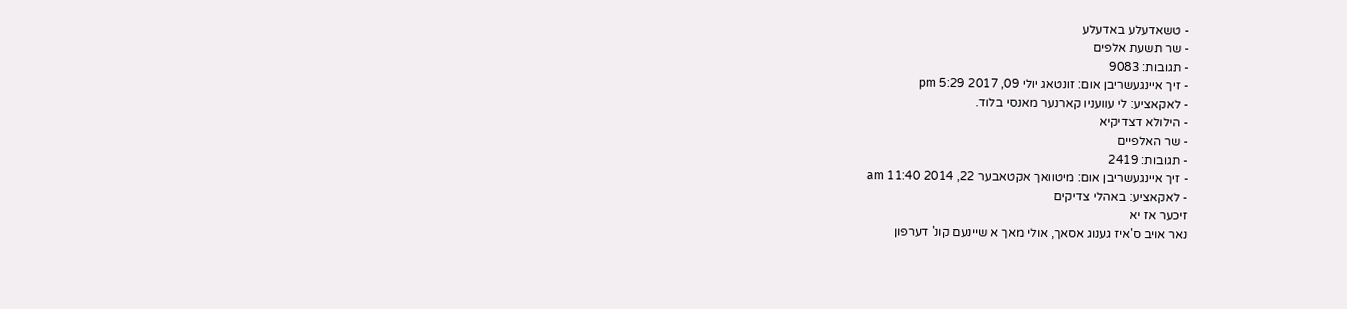- טשאדעלע באדעלע
- שר תשעת אלפים
- תגובות: 9083
- זיך איינגעשריבן אום: זונטאג יולי 09, 2017 5:29 pm
- לאקאציע: לי עוועניו קארנער מאנסי בלוד.
- הילולא דצדיקיא
- שר האלפיים
- תגובות: 2419
- זיך איינגעשריבן אום: מיטוואך אקטאבער 22, 2014 11:40 am
- לאקאציע: באהלי צדיקים
זיכער אז יא
נאר אויב ס'איז גענוג אסאך, אולי מאך א שיינעם קונ' דערפון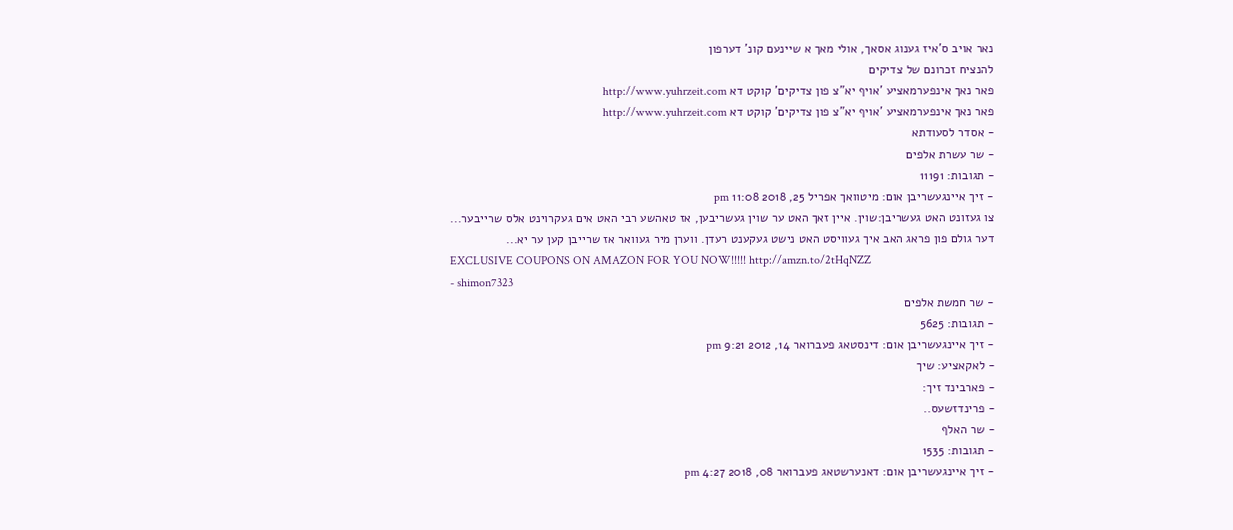נאר אויב ס'איז גענוג אסאך, אולי מאך א שיינעם קונ' דערפון
להנציח זכרונם של צדיקים
פאר נאך אינפערמאציע 'אויף יא"צ פון צדיקים' קוקט דא http://www.yuhrzeit.com
פאר נאך אינפערמאציע 'אויף יא"צ פון צדיקים' קוקט דא http://www.yuhrzeit.com
- אסדר לסעודתא
- שר עשרת אלפים
- תגובות: 11191
- זיך איינגעשריבן אום: מיטוואך אפריל 25, 2018 11:08 pm
צו געזונט האט געשריבן:שוין. איין זאך האט ער שוין געשריבען, אז טאהשע רבי האט אים געקרוינט אלס שרייבער...
דער גולם פון פראג האב איך געוויסט האט נישט געקענט רעדן. ווערן מיר געוואר אז שרייבן קען ער יא...
EXCLUSIVE COUPONS ON AMAZON FOR YOU NOW!!!!! http://amzn.to/2tHqNZZ
- shimon7323
- שר חמשת אלפים
- תגובות: 5625
- זיך איינגעשריבן אום: דינסטאג פעברואר 14, 2012 9:21 pm
- לאקאציע: שיך
- פארבינד זיך:
- פרינדזשעס..
- שר האלף
- תגובות: 1535
- זיך איינגעשריבן אום: דאנערשטאג פעברואר 08, 2018 4:27 pm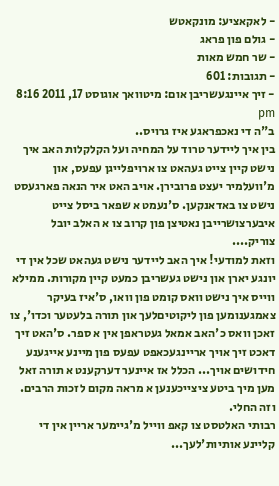- לאקאציע: מונקאטש
- גולם פון פראג
- שר חמש מאות
- תגובות: 601
- זיך איינגעשריבן אום: מיטוואך אוגוסט 17, 2011 8:16 pm
ב"ה די נאכפראגע איז גרויס..
בין איך ליידער טרוד על המחיה ועל הקלקלות האב איך נישט קיין צייט געהאט צו ארויפלייגן עפעס, און מ'וועלמיר יעצט פרובירן. אויב האט איר הנאה פארגעסט נישט צו באדאנקען. ס'נעמט א שפאר ביסל צייט איבערצושרייבן נאטיצן פון קרוב צו א האלב יובל צוריק....
וזאת למודעי! איך האב ליידער נישט געהאט שכל אין די יונגע יארן און נישט געשריבן כמעט קיין מקורות. ממילא ווייס איך נישט וואס קומט פון וואו, ס'איז בעיקר צאמגענומען פון ליקוטיםלעך און תורה בלעטער וכדו', צו זאכן וואס כ'האב אמאל געטראפן אין א ספר. ס'האט זיך דאכט זיך אויך אריינגעכאפט עפעס פון מיינע אייגענע חידושים אויך... הכלל אז איינער דערקענט א תורה זאל מען מיך ביטע ציצייכענען א מראה מקום לזכות הרבים.
וזה החלי.
רבותי האלטסט צו קאפ ווייל מ'גיימער אריין אין די קליינע אותיות'לעך...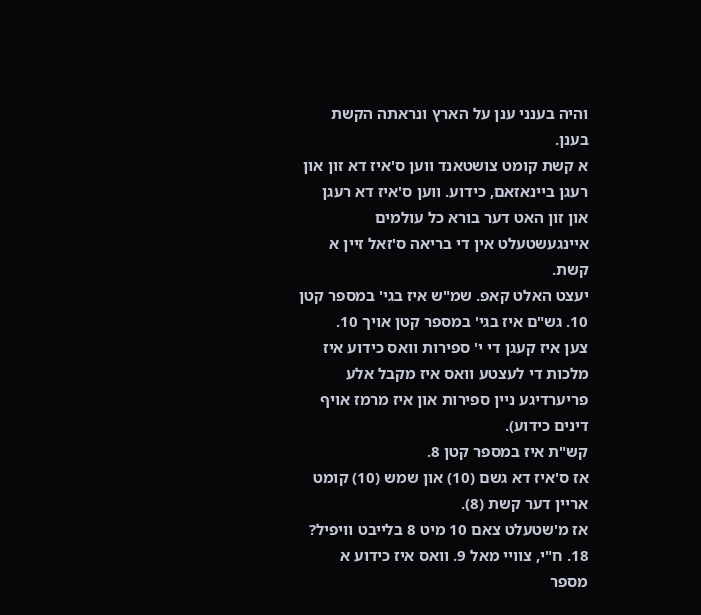והיה בענני ענן על הארץ ונראתה הקשת בענן.
א קשת קומט צושטאנד ווען ס'איז דא זון און רעגן ביינאזאם, כידוע. ווען ס'איז דא רעגן און זון האט דער בורא כל עולמים איינגעשטעלט אין די בריאה ס'זאל זיין א קשת.
יעצט האלט קאפ. שמ"ש איז בגי' במספר קטן 10. גש"ם איז בגי' במספר קטן אויך 10.
צען איז קעגן די י' ספירות וואס כידוע איז מלכות די לעצטע וואס איז מקבל אלע פריערדיגע ניין ספירות און איז מרמז אויף דינים כידוע).
קש"ת איז במספר קטן 8.
אז ס'איז דא גשם (10) און שמש (10) קומט אריין דער קשת (8).
אז מ'שטעלט צאם 10 מיט 8 בלייבט וויפיל? 18. ח"י, צוויי מאל 9. וואס איז כידוע א מספר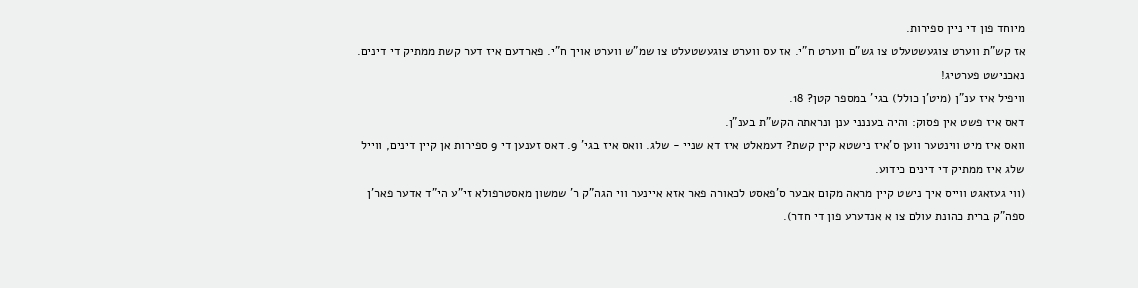מיוחד פון די ניין ספירות.
אז קש"ת ווערט צוגעשטעלט צו גש"ם ווערט ח"י. אז עס ווערט צוגעשטעלט צו שמ"ש ווערט אויך ח"י. פארדעם איז דער קשת ממתיק די דינים.
נאכנישט פערטיג!
וויפיל איז ענ"ן (מיט'ן כולל) בגי' במספר קטן? 18.
דאס איז פשט אין פסוק: והיה בעננני ענן ונראתה הקש"ת בענ"ן.
וואס איז מיט ווינטער ווען ס'איז נישטא קיין קשת? דעמאלט איז דא שניי - שלג. וואס איז בגי' 9. דאס זענען די 9 ספירות אן קיין דינים, ווייל שלג איז ממתיק די דינים כידוע.
(ווי געזאגט ווייס איך נישט קיין מראה מקום אבער ס'פאסט לכאורה פאר אזא איינער ווי הגה"ק ר' שמשון מאסטרפולא זי"ע הי"ד אדער פאר'ן ספה"ק ברית כהונת עולם צו א אנדערע פון די חדר).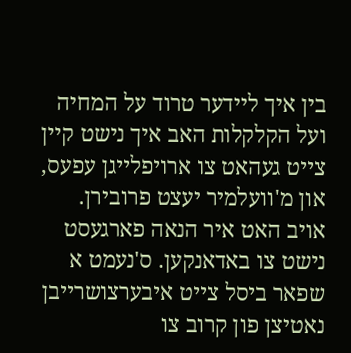בין איך ליידער טרוד על המחיה ועל הקלקלות האב איך נישט קיין צייט געהאט צו ארויפלייגן עפעס, און מ'וועלמיר יעצט פרובירן. אויב האט איר הנאה פארגעסט נישט צו באדאנקען. ס'נעמט א שפאר ביסל צייט איבערצושרייבן נאטיצן פון קרוב צו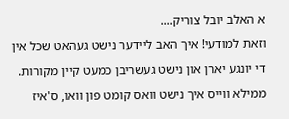א האלב יובל צוריק....
וזאת למודעי! איך האב ליידער נישט געהאט שכל אין די יונגע יארן און נישט געשריבן כמעט קיין מקורות. ממילא ווייס איך נישט וואס קומט פון וואו, ס'איז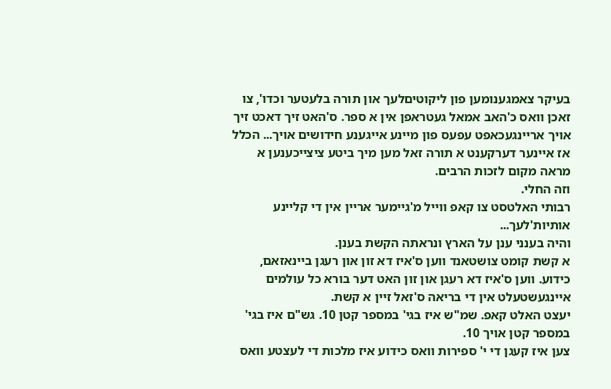בעיקר צאמגענומען פון ליקוטיםלעך און תורה בלעטער וכדו', צו זאכן וואס כ'האב אמאל געטראפן אין א ספר. ס'האט זיך דאכט זיך אויך אריינגעכאפט עפעס פון מיינע אייגענע חידושים אויך... הכלל אז איינער דערקענט א תורה זאל מען מיך ביטע ציצייכענען א מראה מקום לזכות הרבים.
וזה החלי.
רבותי האלטסט צו קאפ ווייל מ'גיימער אריין אין די קליינע אותיות'לעך...
והיה בענני ענן על הארץ ונראתה הקשת בענן.
א קשת קומט צושטאנד ווען ס'איז דא זון און רעגן ביינאזאם, כידוע. ווען ס'איז דא רעגן און זון האט דער בורא כל עולמים איינגעשטעלט אין די בריאה ס'זאל זיין א קשת.
יעצט האלט קאפ. שמ"ש איז בגי' במספר קטן 10. גש"ם איז בגי' במספר קטן אויך 10.
צען איז קעגן די י' ספירות וואס כידוע איז מלכות די לעצטע וואס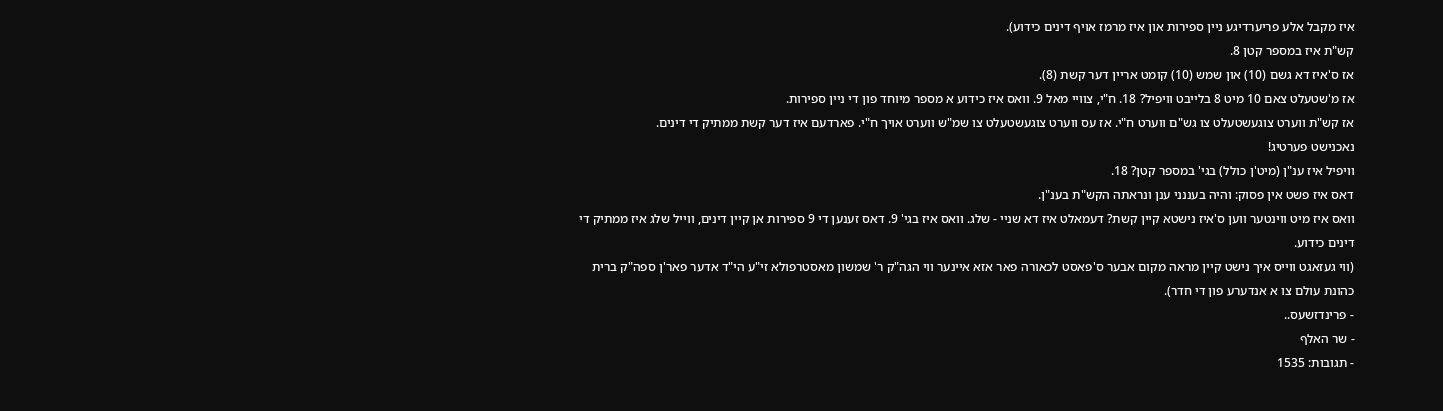איז מקבל אלע פריערדיגע ניין ספירות און איז מרמז אויף דינים כידוע).
קש"ת איז במספר קטן 8.
אז ס'איז דא גשם (10) און שמש (10) קומט אריין דער קשת (8).
אז מ'שטעלט צאם 10 מיט 8 בלייבט וויפיל? 18. ח"י, צוויי מאל 9. וואס איז כידוע א מספר מיוחד פון די ניין ספירות.
אז קש"ת ווערט צוגעשטעלט צו גש"ם ווערט ח"י. אז עס ווערט צוגעשטעלט צו שמ"ש ווערט אויך ח"י. פארדעם איז דער קשת ממתיק די דינים.
נאכנישט פערטיג!
וויפיל איז ענ"ן (מיט'ן כולל) בגי' במספר קטן? 18.
דאס איז פשט אין פסוק: והיה בעננני ענן ונראתה הקש"ת בענ"ן.
וואס איז מיט ווינטער ווען ס'איז נישטא קיין קשת? דעמאלט איז דא שניי - שלג. וואס איז בגי' 9. דאס זענען די 9 ספירות אן קיין דינים, ווייל שלג איז ממתיק די דינים כידוע.
(ווי געזאגט ווייס איך נישט קיין מראה מקום אבער ס'פאסט לכאורה פאר אזא איינער ווי הגה"ק ר' שמשון מאסטרפולא זי"ע הי"ד אדער פאר'ן ספה"ק ברית כהונת עולם צו א אנדערע פון די חדר).
- פרינדזשעס..
- שר האלף
- תגובות: 1535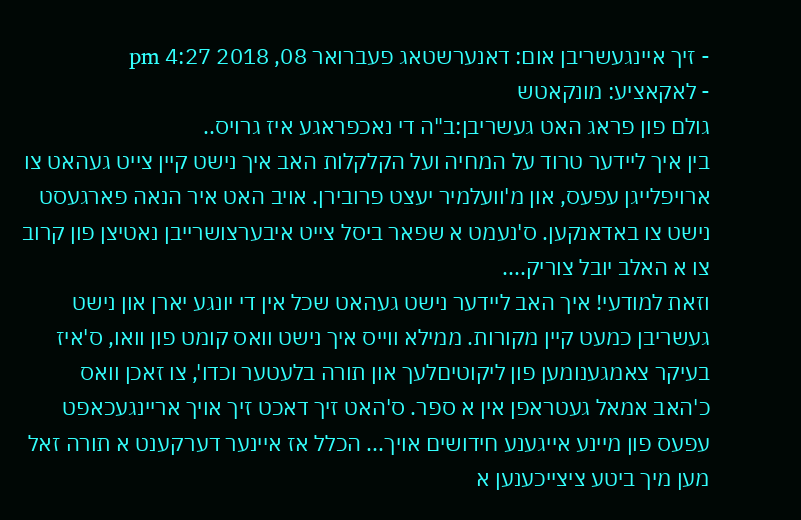- זיך איינגעשריבן אום: דאנערשטאג פעברואר 08, 2018 4:27 pm
- לאקאציע: מונקאטש
גולם פון פראג האט געשריבן:ב"ה די נאכפראגע איז גרויס..
בין איך ליידער טרוד על המחיה ועל הקלקלות האב איך נישט קיין צייט געהאט צו ארויפלייגן עפעס, און מ'וועלמיר יעצט פרובירן. אויב האט איר הנאה פארגעסט נישט צו באדאנקען. ס'נעמט א שפאר ביסל צייט איבערצושרייבן נאטיצן פון קרוב צו א האלב יובל צוריק....
וזאת למודעי! איך האב ליידער נישט געהאט שכל אין די יונגע יארן און נישט געשריבן כמעט קיין מקורות. ממילא ווייס איך נישט וואס קומט פון וואו, ס'איז בעיקר צאמגענומען פון ליקוטיםלעך און תורה בלעטער וכדו', צו זאכן וואס כ'האב אמאל געטראפן אין א ספר. ס'האט זיך דאכט זיך אויך אריינגעכאפט עפעס פון מיינע אייגענע חידושים אויך... הכלל אז איינער דערקענט א תורה זאל מען מיך ביטע ציצייכענען א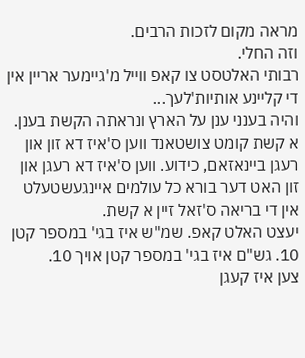מראה מקום לזכות הרבים.
וזה החלי.
רבותי האלטסט צו קאפ ווייל מ'גיימער אריין אין די קליינע אותיות'לעך...
והיה בענני ענן על הארץ ונראתה הקשת בענן.
א קשת קומט צושטאנד ווען ס'איז דא זון און רעגן ביינאזאם, כידוע. ווען ס'איז דא רעגן און זון האט דער בורא כל עולמים איינגעשטעלט אין די בריאה ס'זאל זיין א קשת.
יעצט האלט קאפ. שמ"ש איז בגי' במספר קטן 10. גש"ם איז בגי' במספר קטן אויך 10.
צען איז קעגן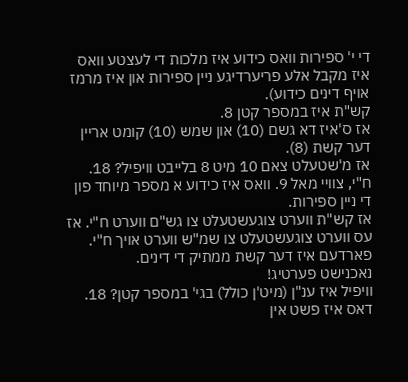די י' ספירות וואס כידוע איז מלכות די לעצטע וואס איז מקבל אלע פריערדיגע ניין ספירות און איז מרמז אויף דינים כידוע).
קש"ת איז במספר קטן 8.
אז ס'איז דא גשם (10) און שמש (10) קומט אריין דער קשת (8).
אז מ'שטעלט צאם 10 מיט 8 בלייבט וויפיל? 18. ח"י, צוויי מאל 9. וואס איז כידוע א מספר מיוחד פון די ניין ספירות.
אז קש"ת ווערט צוגעשטעלט צו גש"ם ווערט ח"י. אז עס ווערט צוגעשטעלט צו שמ"ש ווערט אויך ח"י. פארדעם איז דער קשת ממתיק די דינים.
נאכנישט פערטיג!
וויפיל איז ענ"ן (מיט'ן כולל) בגי' במספר קטן? 18.
דאס איז פשט אין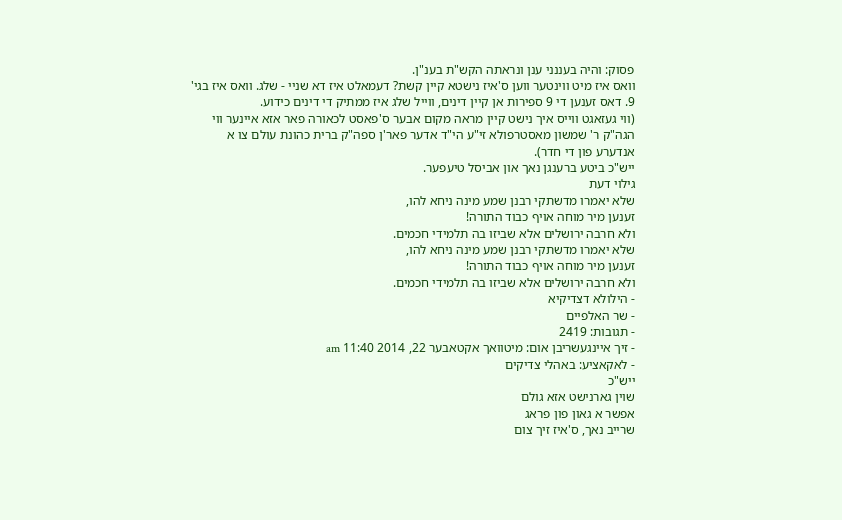פסוק: והיה בעננני ענן ונראתה הקש"ת בענ"ן.
וואס איז מיט ווינטער ווען ס'איז נישטא קיין קשת? דעמאלט איז דא שניי - שלג. וואס איז בגי' 9. דאס זענען די 9 ספירות אן קיין דינים, ווייל שלג איז ממתיק די דינים כידוע.
(ווי געזאגט ווייס איך נישט קיין מראה מקום אבער ס'פאסט לכאורה פאר אזא איינער ווי הגה"ק ר' שמשון מאסטרפולא זי"ע הי"ד אדער פאר'ן ספה"ק ברית כהונת עולם צו א אנדערע פון די חדר).
ייש"כ ביטע ברענגן נאך און אביסל טיעפער.
גילוי דעת
שלא יאמרו מדשתקי רבנן שמע מינה ניחא להו,
זענען מיר מוחה אויף כבוד התורה!
ולא חרבה ירושלים אלא שביזו בה תלמידי חכמים.
שלא יאמרו מדשתקי רבנן שמע מינה ניחא להו,
זענען מיר מוחה אויף כבוד התורה!
ולא חרבה ירושלים אלא שביזו בה תלמידי חכמים.
- הילולא דצדיקיא
- שר האלפיים
- תגובות: 2419
- זיך איינגעשריבן אום: מיטוואך אקטאבער 22, 2014 11:40 am
- לאקאציע: באהלי צדיקים
ייש"כ
שוין גארנישט אזא גולם
אפשר א גאון פון פראג
שרייב נאך, ס'איז זיך צום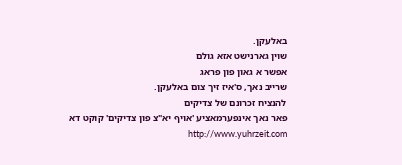באלעקן.
שוין גארנישט אזא גולם
אפשר א גאון פון פראג
שרייב נאך, ס'איז זיך צום באלעקן.
להנציח זכרונם של צדיקים
פאר נאך אינפערמאציע 'אויף יא"צ פון צדיקים' קוקט דא http://www.yuhrzeit.com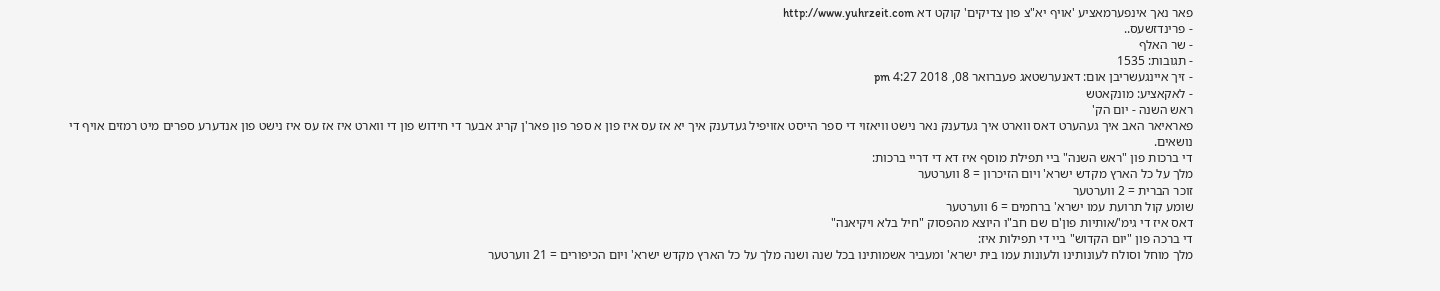פאר נאך אינפערמאציע 'אויף יא"צ פון צדיקים' קוקט דא http://www.yuhrzeit.com
- פרינדזשעס..
- שר האלף
- תגובות: 1535
- זיך איינגעשריבן אום: דאנערשטאג פעברואר 08, 2018 4:27 pm
- לאקאציע: מונקאטש
ראש השנה - יום הק'
פאראיאר האב איך געהערט דאס ווארט איך געדענק נאר נישט וויאזוי די ספר הייסט אזויפיל געדענק איך יא אז עס איז פון א ספר פון פאר'ן קריג אבער די חידוש פון די ווארט איז אז עס איז נישט פון אנדערע ספרים מיט רמזים אויף די נושאים.
די ברכות פון "ראש השנה" ביי תפילת מוסף איז דא די דריי ברכות:
מלך על כל הארץ מקדש ישרא' ויום הזיכרון = 8 ווערטער
זוכר הברית = 2 ווערטער
שומע קול תרועת עמו ישרא' ברחמים = 6 ווערטער
דאס איז די גימ'/אותיות פון'ם שם חב"ו היוצא מהפסוק "חיל בלא ויקיאנה"
די ברכה פון "יום הקדוש" ביי די תפילות איז:
מלך מוחל וסולח לעונותינו ולעונות עמו בית ישרא' ומעביר אשמותינו בכל שנה ושנה מלך על כל הארץ מקדש ישרא' ויום הכיפורים = 21 ווערטער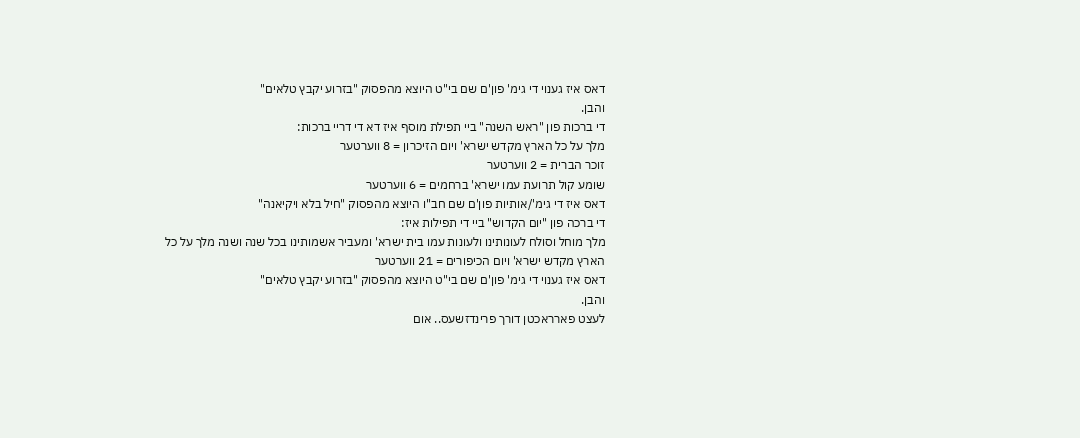דאס איז גענוי די גימ' פון'ם שם בי"ט היוצא מהפסוק "בזרוע יקבץ טלאים"
והבן.
די ברכות פון "ראש השנה" ביי תפילת מוסף איז דא די דריי ברכות:
מלך על כל הארץ מקדש ישרא' ויום הזיכרון = 8 ווערטער
זוכר הברית = 2 ווערטער
שומע קול תרועת עמו ישרא' ברחמים = 6 ווערטער
דאס איז די גימ'/אותיות פון'ם שם חב"ו היוצא מהפסוק "חיל בלא ויקיאנה"
די ברכה פון "יום הקדוש" ביי די תפילות איז:
מלך מוחל וסולח לעונותינו ולעונות עמו בית ישרא' ומעביר אשמותינו בכל שנה ושנה מלך על כל הארץ מקדש ישרא' ויום הכיפורים = 21 ווערטער
דאס איז גענוי די גימ' פון'ם שם בי"ט היוצא מהפסוק "בזרוע יקבץ טלאים"
והבן.
לעצט פארראכטן דורך פרינדזשעס.. אום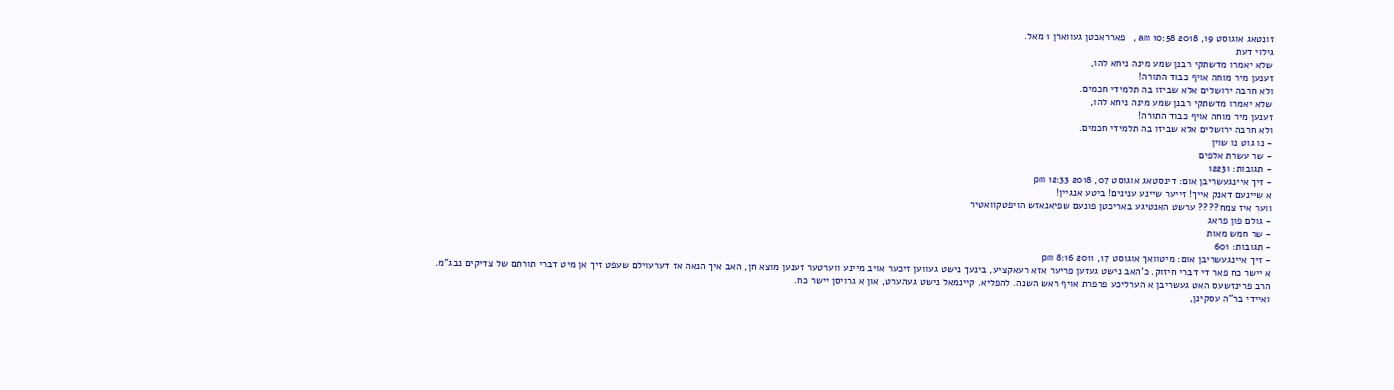זונטאג אוגוסט 19, 2018 10:58 am, פארראכטן געווארן 1 מאל.
גילוי דעת
שלא יאמרו מדשתקי רבנן שמע מינה ניחא להו,
זענען מיר מוחה אויף כבוד התורה!
ולא חרבה ירושלים אלא שביזו בה תלמידי חכמים.
שלא יאמרו מדשתקי רבנן שמע מינה ניחא להו,
זענען מיר מוחה אויף כבוד התורה!
ולא חרבה ירושלים אלא שביזו בה תלמידי חכמים.
- נו גוט נו שוין
- שר עשרת אלפים
- תגובות: 12231
- זיך איינגעשריבן אום: דינסטאג אוגוסט 07, 2018 12:33 pm
א שיינעם דאנק אייך! זייער שיינע ענינים! ביטע אנגיין!
ווער איז צמח???? ערשט האנטיגע באריכטן פונעם שפיאנאזש הויפטקוואטיר
- גולם פון פראג
- שר חמש מאות
- תגובות: 601
- זיך איינגעשריבן אום: מיטוואך אוגוסט 17, 2011 8:16 pm
א יישר כח פאר די דברי חיזוק. כ'האב נישט געזען פריער אזא רעאקציע, בינעך נישט געווען זיכער אויב מיינע ווערטער זענען מוצא חן, האב איך הנאה אז דערעוילם שעפט זיך אן מיט דברי תורתם של צדיקים נבג"מ.
הרב פרינזשעס האט געשריבן א הערליכע פרפרת אויף ראש השנה. להפליא. קיינמאל נישט געהערט, און א גרויסן יישר כח.
ואיידי בר"ה עסקינן,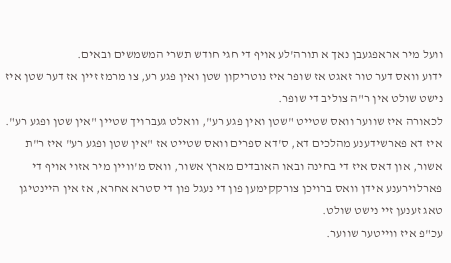וועל מיר אראפגעבן נאך א תורה'לע אויף די חגי חודש תשרי המשמשים ובאים.
ידוע וואס דער טור זאגט אז שופר איז נוטריקון שטן ואין פגע רע, צו מרמז זיין אז דער שטן איז נישט שולט אין ר"ה צוליב די שופר.
לכאורה איז שווער וואס שטייט "שטן ואין פגע רע", וואלט געברויך שטיין "אין שטן ופגע רע". איז דא פארשידענע מהלכים דא, ס'דא ספרים וואס שטייט אז "אין שטן ופגע רע" איז ר"ת אשור, און דאס איז די בחינה ובאו האובדים מארץ אשור, וואס מ'וויין מיר אזוי אויף די פארלוירענע אידן וואס ברויכן צורקקימען פון די נעגל פון די סטרא אחרא, אז אין היינטיגן טאג זענען זיי נישט שולט.
עכ"פ איז ווייטער שווער.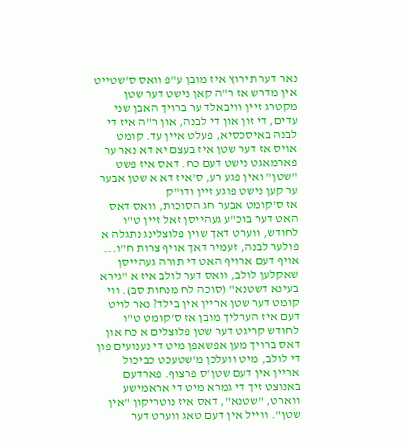נאר דער תירוץ איז מובן ע"פ וואס ס'שטייט אין מדרש אז ר"ה קאן נישט דער שטן מקטרג זיין וויבאלד ער ברויך האבן שני עדים, די זון און די לבנה, און ר"ה איז די לבנה באיסכסיא, פעלט איין עד. קומט אויס אז דער שטן איז בעצם יא דא נאר ער פארמאגט נישט דעם כח. דאס איז פשט "שטן" ואין פגע רע, ס'איז דא א שטן אבער ער קען נישט פוגע זיין ודו"ק
אז ס'קומט אבער חג הסוכות, וואס דאס האט דער בוכ"ע געהייסן זאל זיין ט"ו לחודש, ווערט דאך שוין פלוצלינג נתגלה א פולער לבנה, זעמיר דאך אויף צרות ח"ו... אויף דעם ארויף האט די תורה געהייסן שאקלען לולב, וואס דער לולב איז א "גירא בעינא דשטנא" (סוכה לח מנחות סב). ווי קומט דער שטן אריין אין בילד? נאר לויט דעם איז הערליך מובן אז ס'קומט ט"ו לחודש קריגט דער שטן פלוצלים א כח און דאס ברויך מען אפשאפן מיט די נענועים פון די לולב, מיט וועלכן מ'שטעכט כביכול אריין אין דעם שטן'ס פרצוף. פארדעם באנוצט זיך די גמרא מיט די אראמישע ווארט, "שטנא", דאס איז נוטריקון "אין שטן". ווייל אין דעם טאג ווערט דער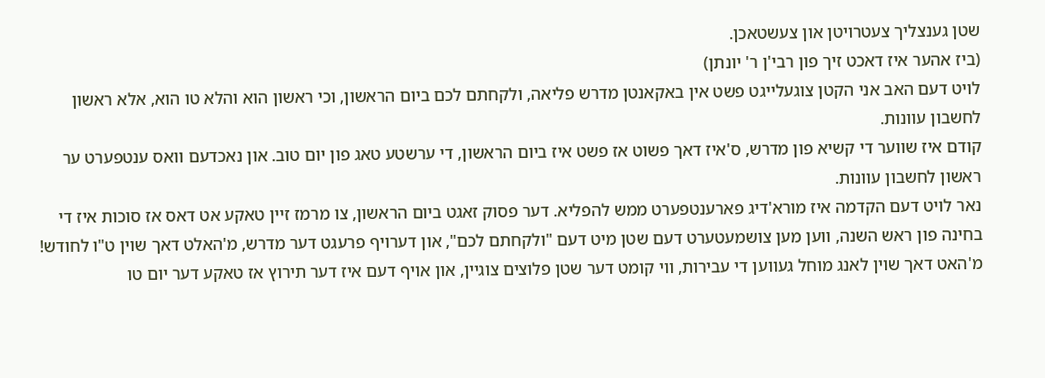שטן גענצליך צעטרויטן און צעשטאכן.
(ביז אהער איז דאכט זיך פון רבי'ן ר' יונתן)
לויט דעם האב אני הקטן צוגעלייגט פשט אין באקאנטן מדרש פליאה, ולקחתם לכם ביום הראשון, וכי ראשון הוא והלא טו הוא, אלא ראשון לחשבון עוונות.
קודם איז שווער די קשיא פון מדרש, ס'איז דאך פשוט אז פשט איז ביום הראשון, די ערשטע טאג פון יום טוב. און נאכדעם וואס ענטפערט ער ראשון לחשבון עוונות.
נאר לויט דעם הקדמה איז מורא'דיג פארענטפערט ממש להפליא. דער פסוק זאגט ביום הראשון, צו מרמז זיין טאקע אט דאס אז סוכות איז די בחינה פון ראש השנה, ווען מען צושמעטערט דעם שטן מיט דעם "ולקחתם לכם", און דערויף פרעגט דער מדרש, מ'האלט דאך שוין ט"ו לחודש! מ'האט דאך שוין לאנג מוחל געווען די עבירות, ווי קומט דער שטן פלוצים צוגיין, און אויף דעם איז דער תירוץ אז טאקע דער יום טו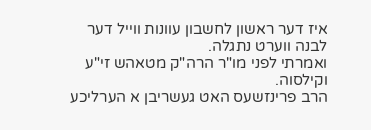איז דער ראשון לחשבון עוונות ווייל דער לבנה ווערט נתגלה.
ואמרתי לפני מו"ר הרה"ק מטאהש זי"ע וקילסוה.
הרב פרינזשעס האט געשריבן א הערליכע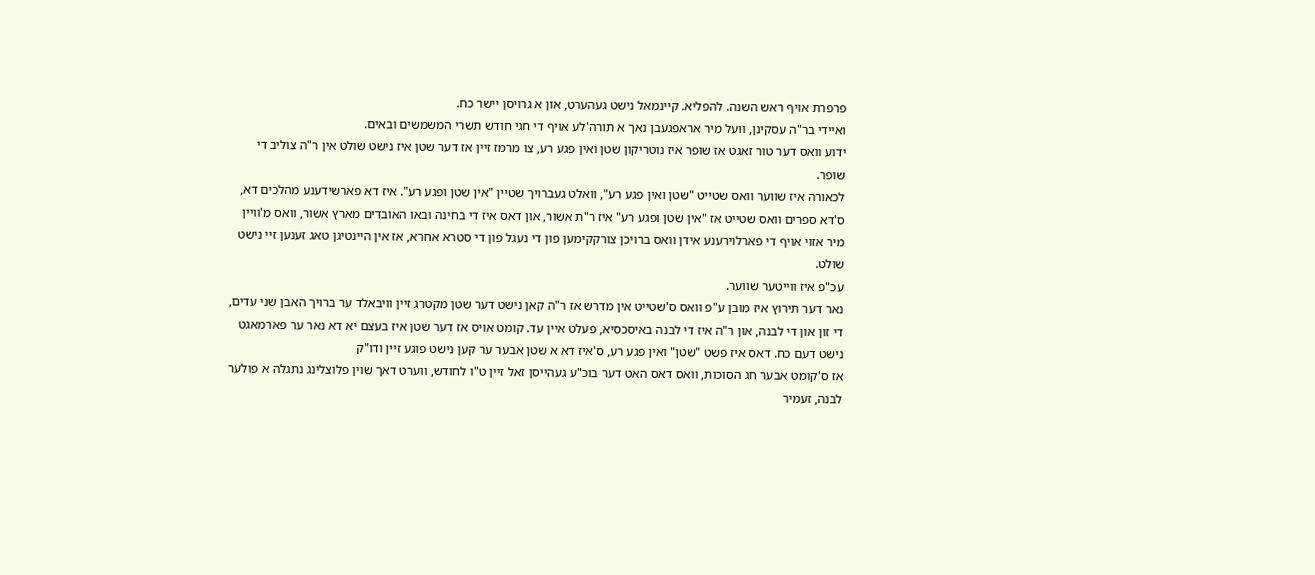פרפרת אויף ראש השנה. להפליא. קיינמאל נישט געהערט, און א גרויסן יישר כח.
ואיידי בר"ה עסקינן, וועל מיר אראפגעבן נאך א תורה'לע אויף די חגי חודש תשרי המשמשים ובאים.
ידוע וואס דער טור זאגט אז שופר איז נוטריקון שטן ואין פגע רע, צו מרמז זיין אז דער שטן איז נישט שולט אין ר"ה צוליב די שופר.
לכאורה איז שווער וואס שטייט "שטן ואין פגע רע", וואלט געברויך שטיין "אין שטן ופגע רע". איז דא פארשידענע מהלכים דא, ס'דא ספרים וואס שטייט אז "אין שטן ופגע רע" איז ר"ת אשור, און דאס איז די בחינה ובאו האובדים מארץ אשור, וואס מ'וויין מיר אזוי אויף די פארלוירענע אידן וואס ברויכן צורקקימען פון די נעגל פון די סטרא אחרא, אז אין היינטיגן טאג זענען זיי נישט שולט.
עכ"פ איז ווייטער שווער.
נאר דער תירוץ איז מובן ע"פ וואס ס'שטייט אין מדרש אז ר"ה קאן נישט דער שטן מקטרג זיין וויבאלד ער ברויך האבן שני עדים, די זון און די לבנה, און ר"ה איז די לבנה באיסכסיא, פעלט איין עד. קומט אויס אז דער שטן איז בעצם יא דא נאר ער פארמאגט נישט דעם כח. דאס איז פשט "שטן" ואין פגע רע, ס'איז דא א שטן אבער ער קען נישט פוגע זיין ודו"ק
אז ס'קומט אבער חג הסוכות, וואס דאס האט דער בוכ"ע געהייסן זאל זיין ט"ו לחודש, ווערט דאך שוין פלוצלינג נתגלה א פולער לבנה, זעמיר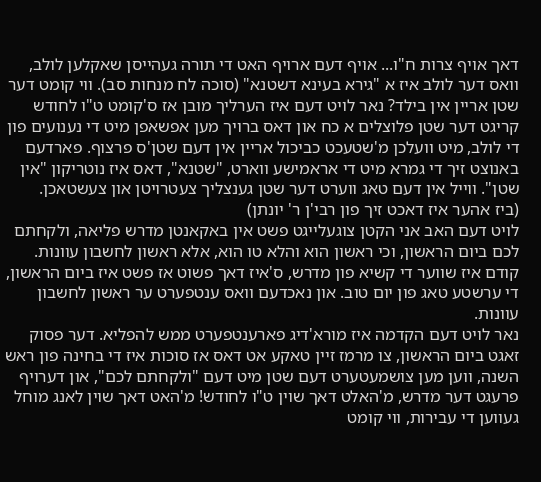דאך אויף צרות ח"ו... אויף דעם ארויף האט די תורה געהייסן שאקלען לולב, וואס דער לולב איז א "גירא בעינא דשטנא" (סוכה לח מנחות סב). ווי קומט דער שטן אריין אין בילד? נאר לויט דעם איז הערליך מובן אז ס'קומט ט"ו לחודש קריגט דער שטן פלוצלים א כח און דאס ברויך מען אפשאפן מיט די נענועים פון די לולב, מיט וועלכן מ'שטעכט כביכול אריין אין דעם שטן'ס פרצוף. פארדעם באנוצט זיך די גמרא מיט די אראמישע ווארט, "שטנא", דאס איז נוטריקון "אין שטן". ווייל אין דעם טאג ווערט דער שטן גענצליך צעטרויטן און צעשטאכן.
(ביז אהער איז דאכט זיך פון רבי'ן ר' יונתן)
לויט דעם האב אני הקטן צוגעלייגט פשט אין באקאנטן מדרש פליאה, ולקחתם לכם ביום הראשון, וכי ראשון הוא והלא טו הוא, אלא ראשון לחשבון עוונות.
קודם איז שווער די קשיא פון מדרש, ס'איז דאך פשוט אז פשט איז ביום הראשון, די ערשטע טאג פון יום טוב. און נאכדעם וואס ענטפערט ער ראשון לחשבון עוונות.
נאר לויט דעם הקדמה איז מורא'דיג פארענטפערט ממש להפליא. דער פסוק זאגט ביום הראשון, צו מרמז זיין טאקע אט דאס אז סוכות איז די בחינה פון ראש השנה, ווען מען צושמעטערט דעם שטן מיט דעם "ולקחתם לכם", און דערויף פרעגט דער מדרש, מ'האלט דאך שוין ט"ו לחודש! מ'האט דאך שוין לאנג מוחל געווען די עבירות, ווי קומט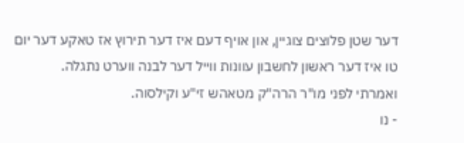דער שטן פלוצים צוגיין, און אויף דעם איז דער תירוץ אז טאקע דער יום טו איז דער ראשון לחשבון עוונות ווייל דער לבנה ווערט נתגלה.
ואמרתי לפני מו"ר הרה"ק מטאהש זי"ע וקילסוה.
- נו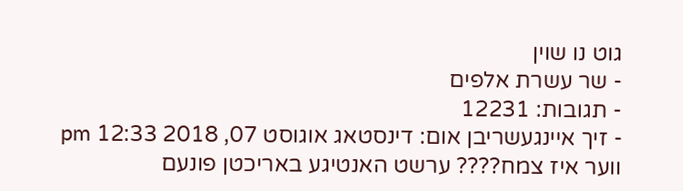גוט נו שוין
- שר עשרת אלפים
- תגובות: 12231
- זיך איינגעשריבן אום: דינסטאג אוגוסט 07, 2018 12:33 pm
ווער איז צמח???? ערשט האנטיגע באריכטן פונעם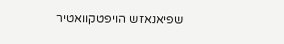שפיאנאזש הויפטקוואטיר